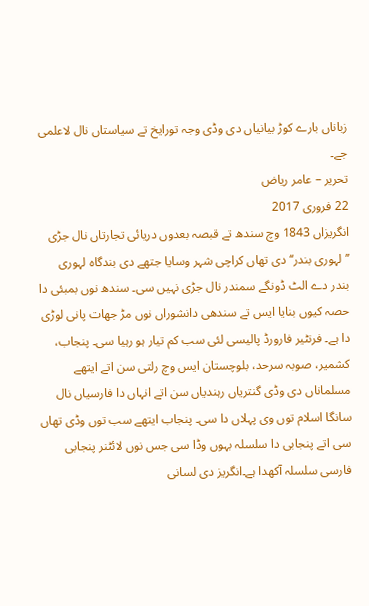زباناں بارے کوڑ بیانیاں دی وڈی وجہ تورایخ تے سیاستاں نال لاعلمی جے۔
تحریر – عامر ریاض
22 فروری 2017
انگریزاں 1843 وچ سندھ تے قبصہ بعدوں دریائی تجارتاں نال جڑی ’’لہوری بندر‘‘دی تھاں کراچی شہر وسایا جتھے دی بندگاہ لہوری بندر دے الٹ ڈونگے سمندر نال جڑی نہیں سی۔ سندھ نوں بمبئی دا حصہ کیوں بنایا ایس تے سندھی دانشوراں نوں مڑ جھات پانی لوڑی دا ہے۔ فرنٹیر فارورڈ پالیسی لئی سب کم تیار ہو رہیا سی۔ پنجاب، کشمیر، صوبہ سرحد، بلوچستان ایس وچ رلتی سن اتے ایتھے مسلماناں دی وڈی گنتریاں رہندیاں سن اتے انہاں دا فارسیاں نال سانگا اسلام توں وی پہلاں دا سی۔ پنجاب ایتھے سب توں وڈی تھاں سی اتے پنجابی دا سلسلہ بہوں وڈا سی جس نوں لائٹنر پنجابی فارسی سلسلہ آکھدا ہے۔انگریز دی لسانی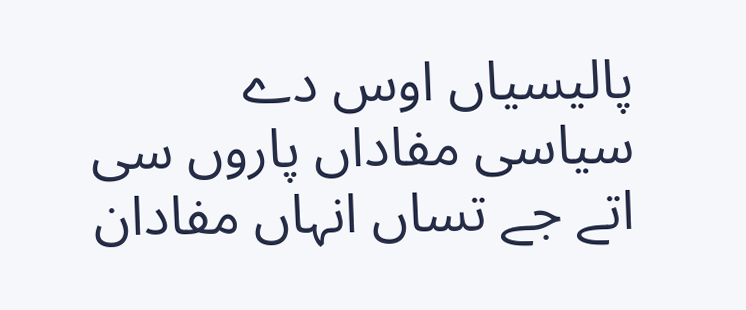پالیسیاں اوس دے سیاسی مفاداں پاروں سی اتے جے تساں انہاں مفادان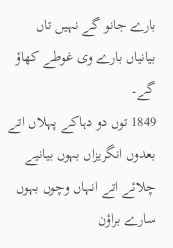بارے جانو گے نہیں تاں بیانیاں بارے وی غوطے کھاؤ گے۔
1849 توں دو دہاکے پہلاں اتے بعدوں انگریزاں بہوں بیانیے چلائے اتے انہاں وچوں بہوں سارے براؤن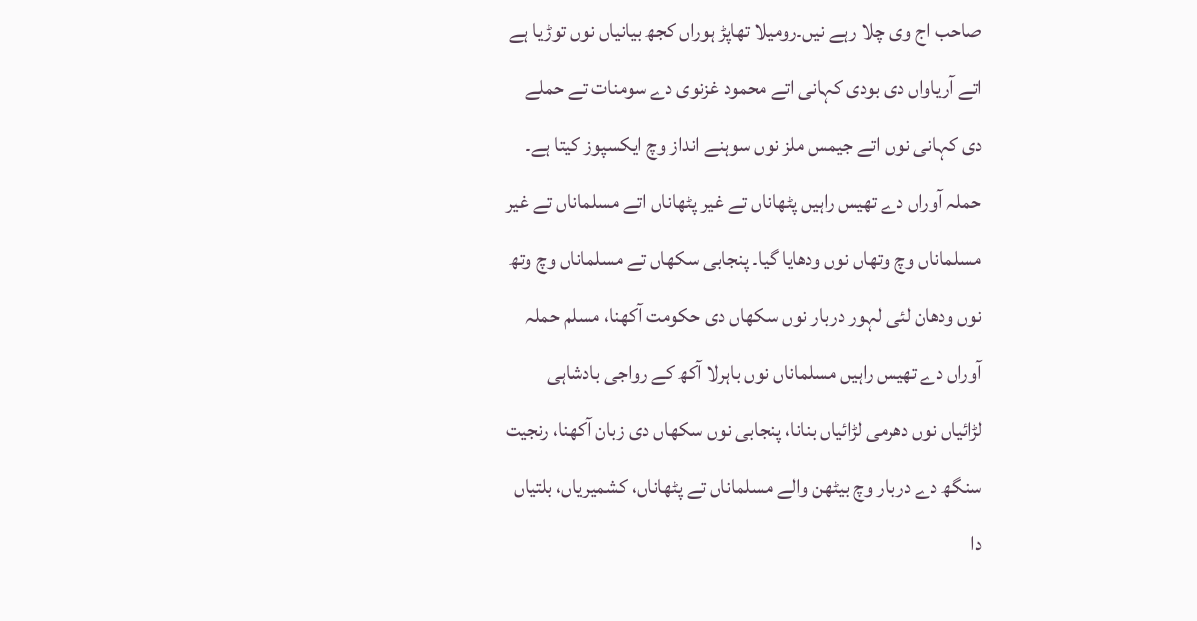صاحب اج وی چلا رہے نیں۔رومیلا تھاپڑ ہوراں کجھ بیانیاں نوں توڑیا ہے اتے آریاواں دی بودی کہانی اتے محمود غزنوی دے سومنات تے حملے دی کہانی نوں اتے جیمس ملز نوں سوہنے انداز وچ ایکسپوز کیتا ہے۔ حملہ آوراں دے تھیس راہیں پٹھاناں تے غیر پٹھاناں اتے مسلماناں تے غیر مسلماناں وچ وتھاں نوں ودھایا گیا۔ پنجابی سکھاں تے مسلماناں وچ وتھ نوں ودھان لئی لہور دربار نوں سکھاں دی حکومت آکھنا، مسلم حملہ آوراں دے تھیس راہیں مسلماناں نوں باہرلا آکھ کے رواجی بادشاہی لڑائیاں نوں دھرمی لڑائیاں بنانا، پنجابی نوں سکھاں دی زبان آکھنا، رنجیت سنگھ دے دربار وچ بیٹھن والے مسلماناں تے پٹھاناں، کشمیریاں، بلتیاں دا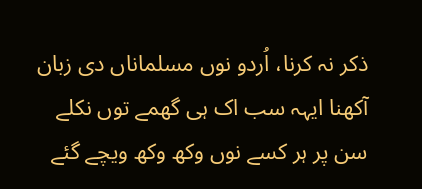ذکر نہ کرنا، اُردو نوں مسلماناں دی زبان آکھنا ایہہ سب اک ہی گھمے توں نکلے سن پر ہر کسے نوں وکھ وکھ ویچے گئے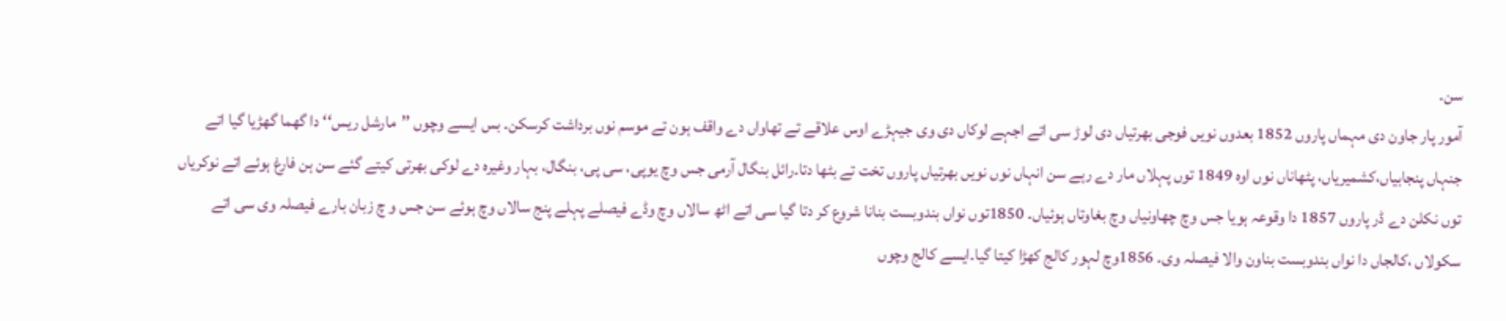سن۔
آمور پار جاون دی مہماں پاروں 1852 بعدوں نویں فوجی بھرتیاں دی لوڑ سی اتے اجہے لوکاں دی وی جیہڑے اوس علاقے تے تھاواں دے واقف ہون تے موسم نوں برداشت کرسکن۔ بس ایسے وچوں ’’مارشل ریس‘‘ دا گھما گھڑیا گیا اتے جنہاں پنجابیاں،کشمیریاں، پٹھاناں نوں اوہ 1849 توں پہلاں مار دے رہے سن انہاں نوں نویں بھرتیاں پاروں تخت تے بٹھا دتا۔رائل بنگال آرمی جس وچ یوپی، سی پی، بنگال، بہار وغیرہ دے لوکی بھرتی کیتے گئے سن ہن فارغ ہوئے اتے نوکریاں توں نکلن دے ڈر پاروں 1857 دا وقوعہ ہویا جس وچ چھاونیاں وچ بغاوتاں ہوئیاں۔ 1850توں نواں بندوبست بنانا شروع کر دتا گیا سی اتے اٹھ سالاں وچ وڈے فیصلے پہلے پنج سالاں وچ ہوئے سن جس و چ زبان بارے فیصلہ وی سی اتے سکولاں ،کالجاں دا نواں بندوبست بناون والا فیصلہ وی۔ 1856وچ لہور کالج کھڑا کیتا گیا۔ایسے کالج وچوں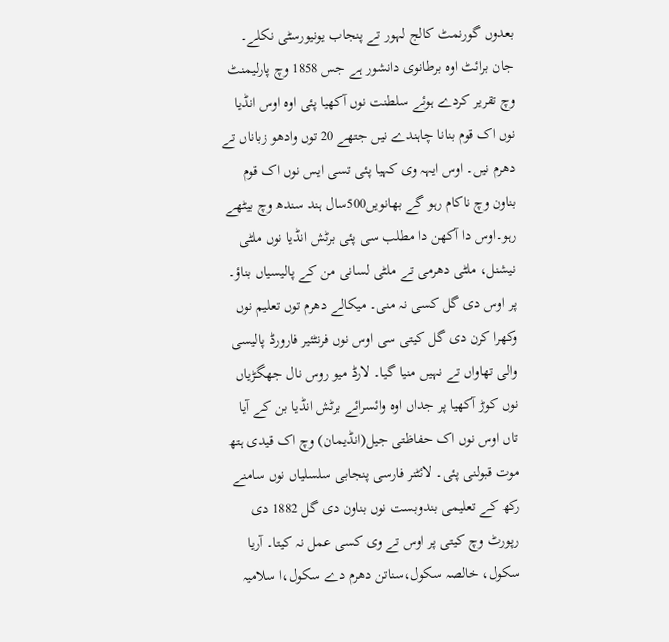بعدوں گورنمٹ کالج لہور تے پنجاب یونیورسٹی نکلے۔
جان برائٹ اوہ برطانوی دانشور ہے جس 1858 وچ پارلیمنٹ وچ تقریر کردے ہوئے سلطنت نوں آکھیا پئی اوہ اوس انڈیا نوں اک قوم بنانا چاہندے نیں جتھے 20 توں وادھو زباناں تے دھرم نیں۔ اوس ایہہ وی کہیا پئی تسی ایس نوں اک قوم بناون وچ ناکام رہو گے بھانویں500سال ہند سندھ وچ بیٹھے رہو۔اوس دا آکھن دا مطلب سی پئی برٹش انڈیا نوں ملٹی نیشنل، ملٹی دھرمی تے ملٹی لسانی من کے پالیسیاں بناؤ۔ پر اوس دی گل کسی نہ منی۔ میکالے دھرم توں تعلیم نوں وکھرا کرن دی گل کیتی سی اوس نوں فرنٹئیر فارورڈ پالیسی والی تھاواں تے نہیں منیا گیا۔ لارڈ میو روس نال جھگڑیاں نوں کوڑ آکھیا پر جداں اوہ وائسرائے برٹش انڈیا بن کے آیا تاں اوس نوں اک حفاظتی جیل(انڈیمان) وچ اک قیدی ہتھ موت قبولنی پئی۔ لائٹنر فارسی پنجابی سلسلیاں نوں سامنے رکھ کے تعلیمی بندوبست نوں بناون دی گل 1882 دی رپورٹ وچ کیتی پر اوس تے وی کسی عمل نہ کیتا۔ آریا سکول، خالصہ سکول،سناتن دھرم دے سکول،ا سلامیہ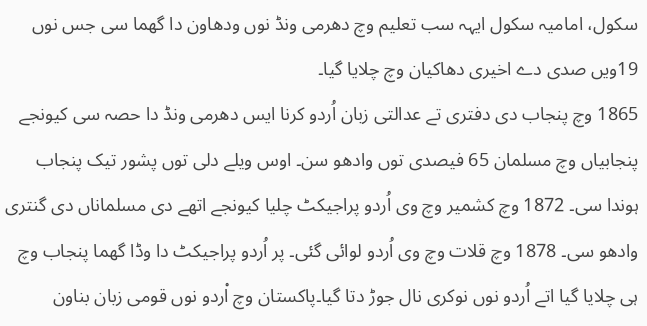سکول، امامیہ سکول ایہہ سب تعلیم وچ دھرمی ونڈ نوں ودھاون دا گھما سی جس نوں 19ویں صدی دے اخیری دھاکیان وچ چلایا گیا۔
1865 وچ پنجاب دی دفتری تے عدالتی زبان اُردو کرنا ایس دھرمی ونڈ دا حصہ سی کیونجے پنجابیاں وچ مسلمان 65 فیصدی توں وادھو سن۔ اوس ویلے دلی توں پشور تیک پنجاب ہوندا سی۔ 1872 وچ کشمیر وچ وی اُردو پراجیکٹ چلیا کیونجے اتھے دی مسلماناں دی گنتری وادھو سی۔ 1878 وچ قلات وچ وی اُردو لوائی گئی۔ پر اُردو پراجیکٹ دا وڈا گھما پنجاب وچ ہی چلایا گیا اتے اُردو نوں نوکری نال جوڑ دتا گیا۔پاکستان وچ اْردو نوں قومی زبان بناون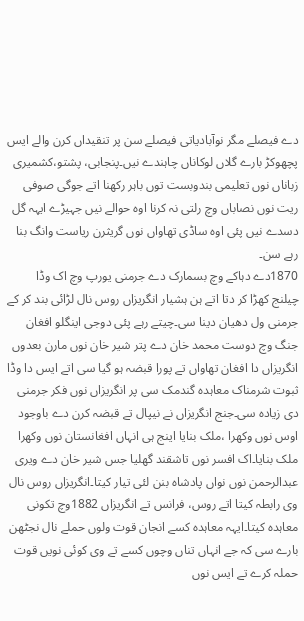دے فیصلے مگر نوآبادیاتی فیصلے سن پر تنقیداں کرن والے ایس پچھوکڑ بارے گلاں لوکاناں چاہندے نیں۔پنجابی، پشتو،کشمیری زباناں نوں تعلیمی بندوبست توں باہر رکھنا اتے جوگی صوفی ریت نوں نصاباں وچ رلتی نہ کرنا اوہ حوالے نیں جہیڑے ایہہ گل دسدے نیں پئی اوہ ساڈی تھاواں نوں گریثرن ریاست وانگ بنا رہے سن۔
1870دے دہاکے وچ بسمارک دے جرمنی یورپ وچ اک وڈا چیلنج کھڑا کر دتا اتے ہن ہشیار انگریزاں روس نال لڑائی بند کر کے جرمنی ول دھیان دینا سی۔چیتے رہے پئی دوجی اینگلو افغان جنگ وچ دوست محمد خان دے پتر شیر خان نوں مارن بعدوں انگریزاں دا افغان تھاواں تے پورا قبضہ ہو گیا سی اتے ایس دا وڈا ثبوت شرمناک معاہدہ گندمک سی پر انگریزاں نوں فکر جرمنی دی زیادہ سی۔جنج انگریزاں نے نیپال تے قبضہ کرن دے باوجود اوس نوں وکھرا ،ملک بنایا اینج ہی انہاں افغانستان نوں وکھرا ملک بنایا۔اک افسر نوں تاشقند گھلیا جس شیر خان دے ویری عبدالرحمن نوں نواں پادشاہ بنن لئی تیار کیتا۔انگریزاں روس نال وی رابطہ کیتا اتے روس، فرانس تے انگریزاں 1882وچ تکونی معاہدہ کیتا۔ایہہ معاہدہ کسے انجان قوت ولوں حملے نال نجٹھن بارے سی کہ جے انہاں تناں وچوں کسے تے وی کوئی نویں قوت حملہ کرے تے ایس نوں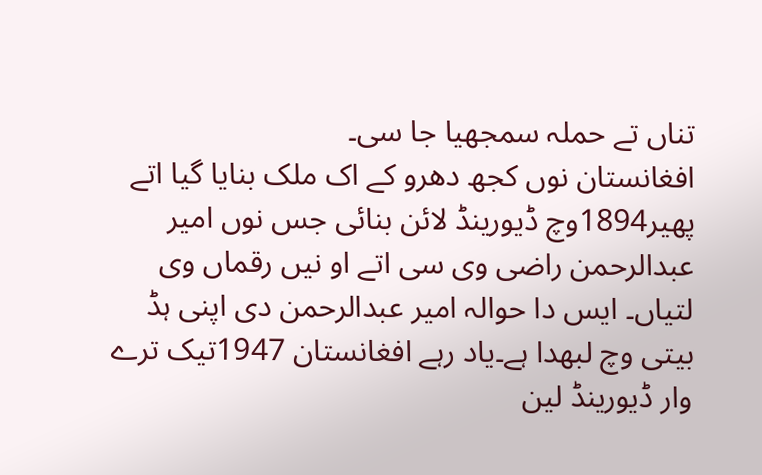تناں تے حملہ سمجھیا جا سی۔
افغانستان نوں کجھ دھرو کے اک ملک بنایا گیا اتے پھیر1894وچ ڈیورینڈ لائن بنائی جس نوں امیر عبدالرحمن راضی وی سی اتے او نیں رقماں وی لتیاں۔ ایس دا حوالہ امیر عبدالرحمن دی اپنی ہڈ بیتی وچ لبھدا ہے۔یاد رہے افغانستان 1947تیک ترے وار ڈیورینڈ لین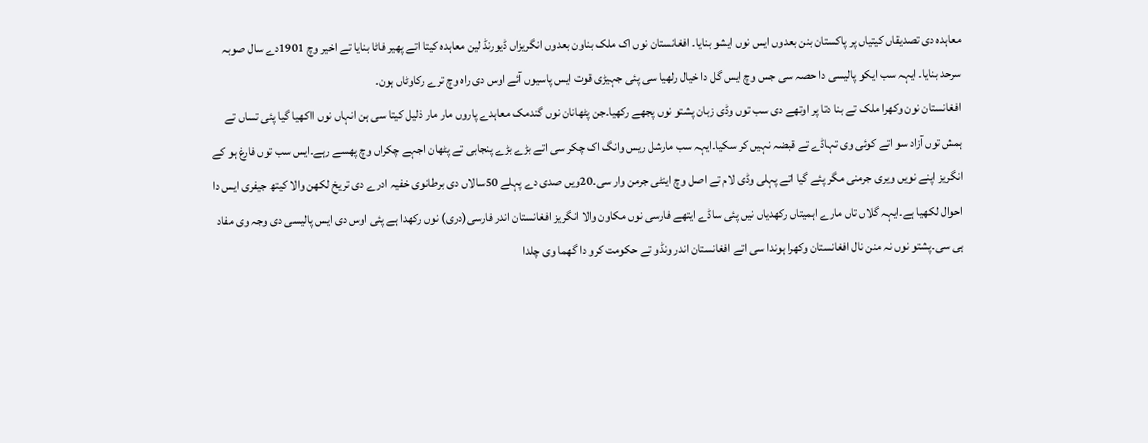معاہدہ دی تصدیقاں کیتیاں پر پاکستان بنن بعدوں ایس نوں ایشو بنایا۔ افغانستان نوں اک ملک بناون بعدوں انگریزاں ڈیورنڈ لین معاہدہ کیتا اتے پھیر فاٹا بنایا تے اخیر وچ 1901دے سال صوبہ سرحد بنایا۔ ایہہ سب ایکو پالیسی دا حصہ سی جس وچ ایس گل دا خیال رلھیا سی پئی جہیڑی قوت ایس پاسیوں آئے اوس دی راہ وچ ترے رکاوٹاں ہون۔
افغانستان نون وکھرا ملک تے بنا دتا پر اوتھے دی سب توں وڈی زبان پشتو نوں پجھے رکھیا۔جن پٹھانان نوں گندمک معاہدے پاروں مار مار ذلیل کیتا سی ہن انہاں نوں ااکھیا گیا پئی تساں تے ہمش توں آزاد سو اتے کوئی وی تہاڈے تے قبضہ نہیں کر سکیا۔ایہہ سب مارشل ریس وانگ اک چکر سی اتے بڑے بڑے پنجابی تے پٹھان اجہے چکراں وچ پھسے رہے۔ایس سب توں فارغ ہو کے انگریز اپنے نویں ویری جرمنی مگر پئے گیا اتے پہلی وڈی لام تے اصل وچ اینٹی جرمن وار سی۔20ویں صدی دے پہلے 50سالاں دی برطانوی خفیہ ادرے دی تریخ لکھن والا کیتھ جیفری ایس دا احوال لکھیا ہے۔ایہہ گلاں تاں مارے اہمیتاں رکھدیاں نیں پئی ساڈے ایتھے فارسی نوں مکاون والا انگریز افغانستان اندر فارسی(دری) نوں رکھدا ہے پئی اوس دی ایس پالیسی دی وجہ وی مفاد ہی سی۔پشتو نوں نہ منن نال افغانستان وکھرا ہوندا سی اتے افغانستان اندر ونڈو تے حکومت کرو دا گھما وی چلدا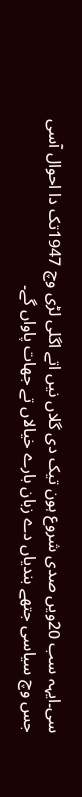سی۔ایہہ سب 20ویں صدی شروع ہون تیک دی گلاں نیں اتے اگلی لڑی وچ 1947تک دا احوال آسی جس وچ سیاسی جتھے بندیاں دے زبان بارے خیالاں تے جھات پاواں گے۔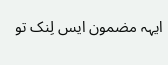ایہہ مضمون ایس لِنک تو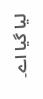لیا گیا اے۔